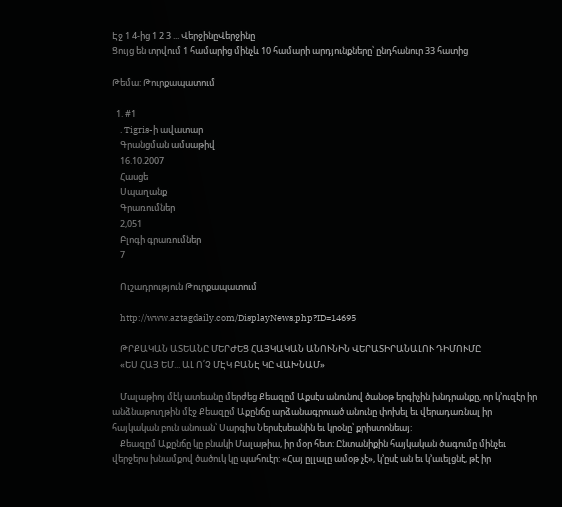Էջ 1 4-ից 1 2 3 ... ՎերջինըՎերջինը
Ցույց են տրվում 1 համարից մինչև 10 համարի արդյունքները՝ ընդհանուր 33 հատից

Թեմա: Թուրքապատում

  1. #1
    . Tigris-ի ավատար
    Գրանցման ամսաթիվ
    16.10.2007
    Հասցե
    Սպաղանք
    Գրառումներ
    2,051
    Բլոգի գրառումներ
    7

    Ուշադրություն Թուրքապատում

    http://www.aztagdaily.com/DisplayNews.php?ID=14695

    ԹՐՔԱԿԱՆ ԱՏԵԱՆԸ ՄԵՐԺԵՑ ՀԱՅԿԱԿԱՆ ԱՆՈՒՆԻՆ ՎԵՐԱՏԻՐԱՆԱԼՈՒ ԴԻՄՈՒՄԸ
    «ԵՍ ՀԱՅ ԵՄ... ԱԼ Ո՛Չ ՄԷԿ ԲԱՆԷ ԿԸ ՎԱԽՆԱՄ»

    Մալաթիոյ մէկ ատեանը մերժեց Քեազըմ Աքսէս անունով ծանօթ երգիչին խնդրանքը, որ կ՚ուզէր իր անձնաթուղթին մէջ Քեազըմ Աքընճը արձանագրուած անունը փոխել եւ վերադառնալ իր հայկական բուն անուան՝ Սարգիս Ներսէսեանին եւ կրօնը՝ քրիստոնեայ:
    Քեազըմ Աքընճը կը բնակի Մալաթիա, իր մօր հետ: Ընտանիքին հայկական ծագումը մինչեւ վերջերս խնամքով ծածուկ կը պահուէր: «Հայ ըլլալը ամօթ չէ», կ՚ըսէ ան եւ կ՚աւելցնէ, թէ իր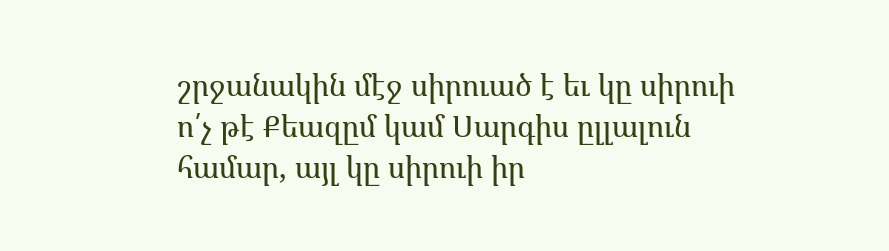շրջանակին մէջ սիրուած է եւ կը սիրուի ո՛չ թէ Քեազըմ կամ Սարգիս ըլլալուն համար, այլ կը սիրուի իր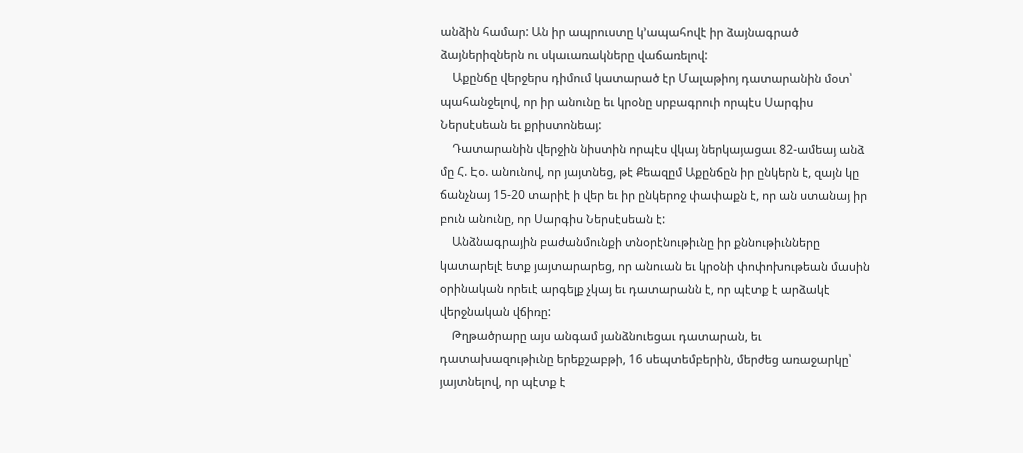անձին համար: Ան իր ապրուստը կ՚ապահովէ իր ձայնագրած ձայներիզներն ու սկաւառակները վաճառելով:
    Աքընճը վերջերս դիմում կատարած էր Մալաթիոյ դատարանին մօտ՝ պահանջելով, որ իր անունը եւ կրօնը սրբագրուի որպէս Սարգիս Ներսէսեան եւ քրիստոնեայ:
    Դատարանին վերջին նիստին որպէս վկայ ներկայացաւ 82-ամեայ անձ մը Հ. Էօ. անունով, որ յայտնեց, թէ Քեազըմ Աքընճըն իր ընկերն է, զայն կը ճանչնայ 15-20 տարիէ ի վեր եւ իր ընկերոջ փափաքն է, որ ան ստանայ իր բուն անունը, որ Սարգիս Ներսէսեան է:
    Անձնագրային բաժանմունքի տնօրէնութիւնը իր քննութիւնները կատարելէ ետք յայտարարեց, որ անուան եւ կրօնի փոփոխութեան մասին օրինական որեւէ արգելք չկայ եւ դատարանն է, որ պէտք է արձակէ վերջնական վճիռը:
    Թղթածրարը այս անգամ յանձնուեցաւ դատարան, եւ դատախազութիւնը երեքշաբթի, 16 սեպտեմբերին, մերժեց առաջարկը՝ յայտնելով, որ պէտք է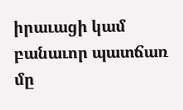իրաւացի կամ բանաւոր պատճառ մը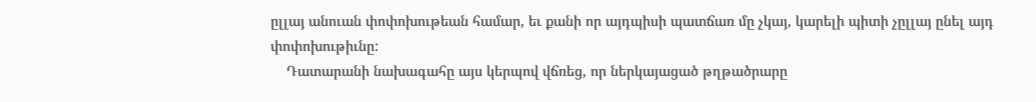ըլլայ անուան փոփոխութեան համար, եւ քանի որ այդպիսի պատճառ մը չկայ, կարելի պիտի չըլլայ ընել այդ փոփոխութիւնը:
    Դատարանի նախագահը այս կերպով վճռեց, որ ներկայացած թղթածրարը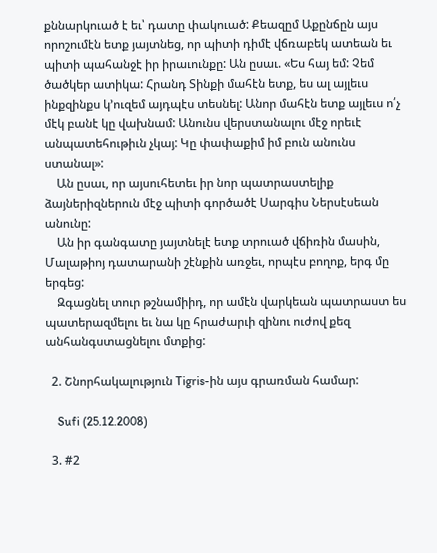քննարկուած է եւ՝ դատը փակուած: Քեազըմ Աքընճըն այս որոշումէն ետք յայտնեց, որ պիտի դիմէ վճռաբեկ ատեան եւ պիտի պահանջէ իր իրաւունքը: Ան ըսաւ. «Ես հայ եմ: Չեմ ծածկեր ատիկա: Հրանդ Տինքի մահէն ետք, ես ալ այլեւս ինքզինքս կ՚ուզեմ այդպէս տեսնել: Անոր մահէն ետք այլեւս ո՛չ մէկ բանէ կը վախնամ: Անունս վերստանալու մէջ որեւէ անպատեհութիւն չկայ: Կը փափաքիմ իմ բուն անունս ստանալ»:
    Ան ըսաւ, որ այսուհետեւ իր նոր պատրաստելիք ձայներիզներուն մէջ պիտի գործածէ Սարգիս Ներսէսեան անունը:
    Ան իր գանգատը յայտնելէ ետք տրուած վճիռին մասին, Մալաթիոյ դատարանի շէնքին առջեւ, որպէս բողոք, երգ մը երգեց:
    Զգացնել տուր թշնամիիդ, որ ամէն վարկեան պատրաստ ես պատերազմելու եւ նա կը հրաժարւի զինու ուժով քեզ անհանգստացնելու մտքից:

  2. Շնորհակալություն Tigris-ին այս գրառման համար:

    Sufi (25.12.2008)

  3. #2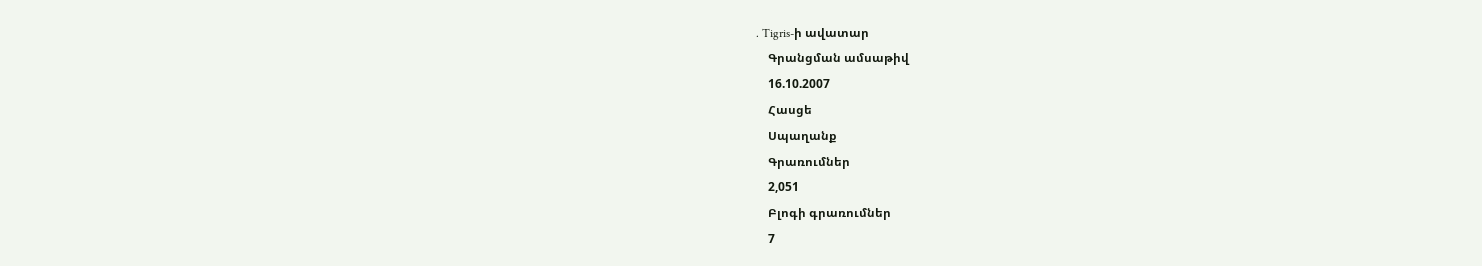. Tigris-ի ավատար
    Գրանցման ամսաթիվ
    16.10.2007
    Հասցե
    Սպաղանք
    Գրառումներ
    2,051
    Բլոգի գրառումներ
    7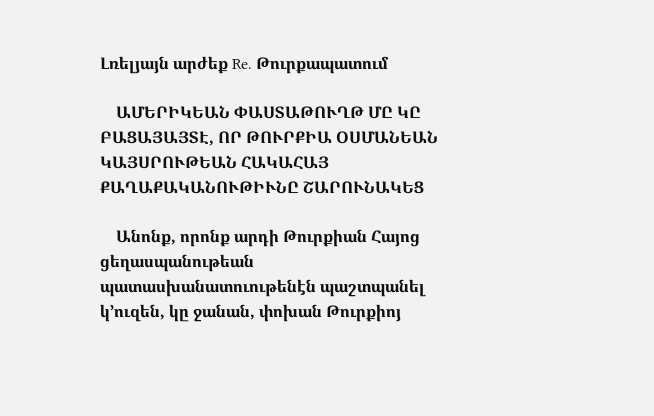Լռելյայն արժեք Re. Թուրքապատում

    ԱՄԵՐԻԿԵԱՆ ՓԱՍՏԱԹՈՒՂԹ ՄԸ ԿԸ ԲԱՑԱՅԱՅՏԷ, ՈՐ ԹՈՒՐՔԻԱ ՕՍՄԱՆԵԱՆ ԿԱՅՍՐՈՒԹԵԱՆ ՀԱԿԱՀԱՅ ՔԱՂԱՔԱԿԱՆՈՒԹԻՒՆԸ ՇԱՐՈՒՆԱԿԵՑ

    Անոնք, որոնք արդի Թուրքիան Հայոց ցեղասպանութեան պատասխանատուութենէն պաշտպանել կ՚ուզեն, կը ջանան, փոխան Թուրքիոյ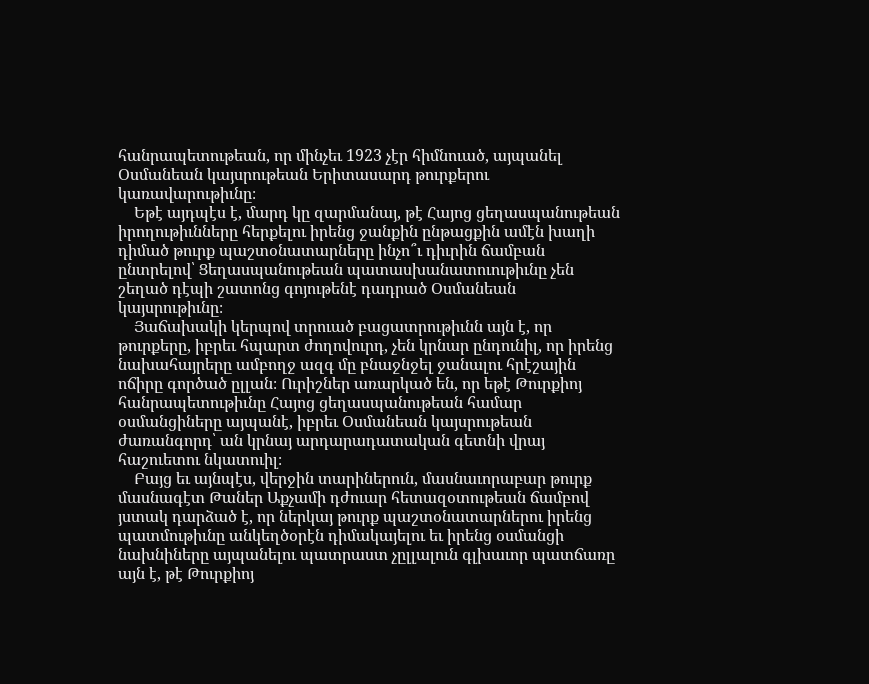հանրապետութեան, որ մինչեւ 1923 չէր հիմնուած, այպանել Օսմանեան կայսրութեան Երիտասարդ թուրքերու կառավարութիւնը։
    Եթէ այդպէս է, մարդ կը զարմանայ, թէ Հայոց ցեղասպանութեան իրողութիւնները հերքելու իրենց ջանքին ընթացքին ամէն խաղի դիմած թուրք պաշտօնատարները ինչո՞ւ դիւրին ճամբան ընտրելով՝ Ցեղասպանութեան պատասխանատուութիւնը չեն շեղած դէպի շատոնց գոյութենէ դադրած Օսմանեան կայսրութիւնը։
    Յաճախակի կերպով տրուած բացատրութիւնն այն է, որ թուրքերը, իբրեւ հպարտ ժողովուրդ, չեն կրնար ընդունիլ, որ իրենց նախահայրերը ամբողջ ազգ մը բնաջնջել ջանալու հրէշային ոճիրը գործած ըլլան։ Ուրիշներ առարկած են, որ եթէ Թուրքիոյ հանրապետութիւնը Հայոց ցեղասպանութեան համար օսմանցիները այպանէ, իբրեւ Օսմանեան կայսրութեան ժառանգորդ՝ ան կրնայ արդարադատական գետնի վրայ հաշուետու նկատուիլ։
    Բայց եւ այնպէս, վերջին տարիներուն, մասնաւորաբար թուրք մասնագէտ Թաներ Աքչամի դժուար հետազօտութեան ճամբով յստակ դարձած է, որ ներկայ թուրք պաշտօնատարներու իրենց պատմութիւնը անկեղծօրէն դիմակայելու եւ իրենց օսմանցի նախնիները այպանելու պատրաստ չըլլալուն գլխաւոր պատճառը այն է, թէ Թուրքիոյ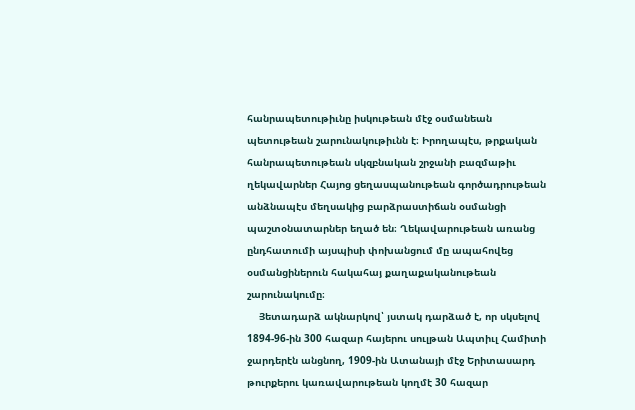հանրապետութիւնը իսկութեան մէջ օսմանեան պետութեան շարունակութիւնն է։ Իրողապէս, թրքական հանրապետութեան սկզբնական շրջանի բազմաթիւ ղեկավարներ Հայոց ցեղասպանութեան գործադրութեան անձնապէս մեղսակից բարձրաստիճան օսմանցի պաշտօնատարներ եղած են։ Ղեկավարութեան առանց ընդհատումի այսպիսի փոխանցում մը ապահովեց օսմանցիներուն հակահայ քաղաքականութեան շարունակումը։
    Յետադարձ ակնարկով՝ յստակ դարձած է, որ սկսելով 1894-96-ին 300 հազար հայերու սուլթան Ապտիւլ Համիտի ջարդերէն անցնող, 1909-ին Ատանայի մէջ Երիտասարդ թուրքերու կառավարութեան կողմէ 30 հազար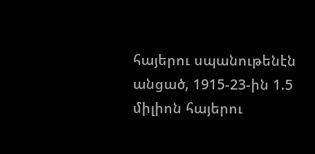հայերու սպանութենէն անցած, 1915-23-ին 1.5 միլիոն հայերու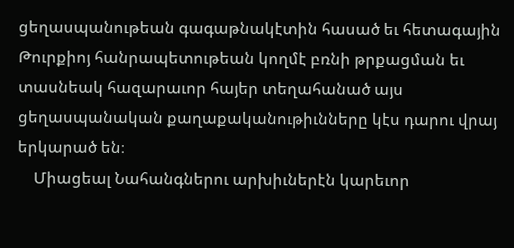ցեղասպանութեան գագաթնակէտին հասած եւ հետագային Թուրքիոյ հանրապետութեան կողմէ բռնի թրքացման եւ տասնեակ հազարաւոր հայեր տեղահանած այս ցեղասպանական քաղաքականութիւնները կէս դարու վրայ երկարած են։
    Միացեալ Նահանգներու արխիւներէն կարեւոր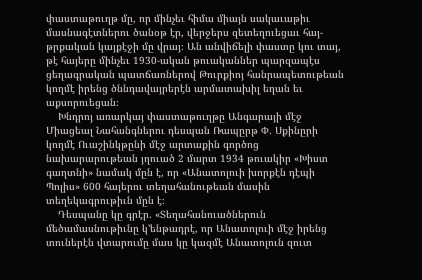փաստաթուղթ մը, որ մինչեւ հիմա միայն սակաւաթիւ մասնագէտներու ծանօթ էր, վերջերս զետեղուեցաւ հայ-թրքական կայքէջի մը վրայ։ Ան անվիճելի փաստը կու տայ, թէ հայերը մինչեւ 1930-ական թուականներ պարզապէս ցեղագրական պատճառներով Թուրքիոյ հանրապետութեան կողմէ իրենց ծննդավայրերէն արմատախիլ եղան եւ աքսորուեցան։
    Խնդրոյ առարկայ փաստաթուղթը Անգարայի մէջ Միացեալ Նահանգներու դեսպան Ռապըրթ Փ. Սքինըրի կողմէ Ուաշինկթընի մէջ արտաքին գործոց նախարարութեան յղուած 2 մարտ 1934 թուակիր «Խիստ գաղտնի» նամակ մըն է, որ «Անատոլուի խորքէն դէպի Պոլիս» 600 հայերու տեղահանութեան մասին տեղեկագրութիւն մըն է։
    Դեսպանը կը գրէր. «Տեղահանուածներուն մեծամասնութիւնը կ՚ենթադրէ, որ Անատոլուի մէջ իրենց տուներէն վտարումը մաս կը կազմէ Անատոլուն զուտ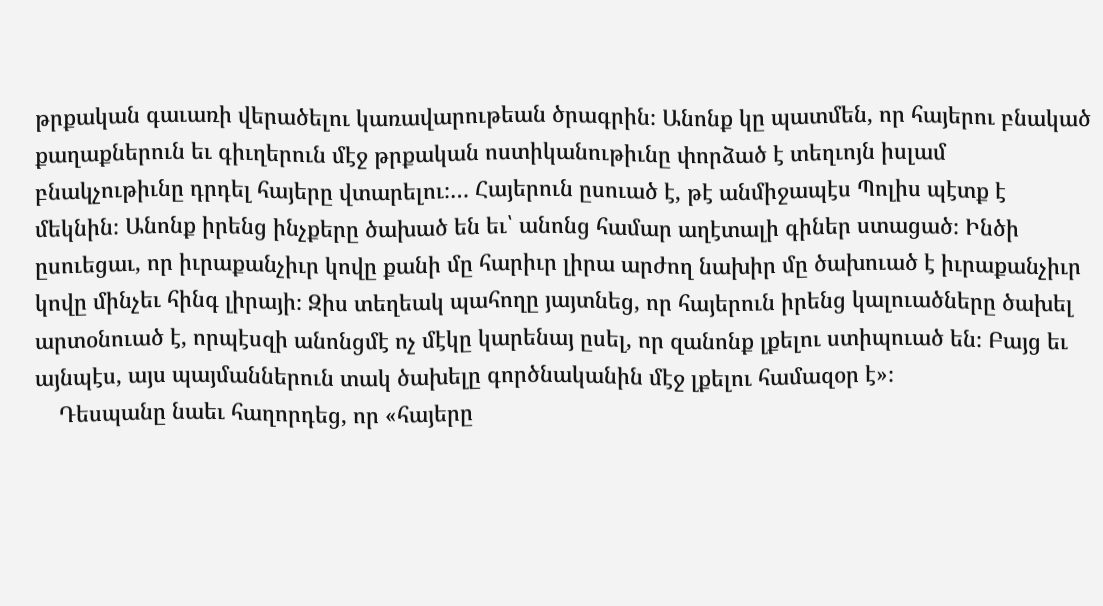թրքական գաւառի վերածելու կառավարութեան ծրագրին։ Անոնք կը պատմեն, որ հայերու բնակած քաղաքներուն եւ գիւղերուն մէջ թրքական ոստիկանութիւնը փորձած է տեղւոյն իսլամ բնակչութիւնը դրդել հայերը վտարելու։… Հայերուն ըսուած է, թէ անմիջապէս Պոլիս պէտք է մեկնին։ Անոնք իրենց ինչքերը ծախած են եւ՝ անոնց համար աղէտալի գիներ ստացած։ Ինծի ըսուեցաւ, որ իւրաքանչիւր կովը քանի մը հարիւր լիրա արժող նախիր մը ծախուած է իւրաքանչիւր կովը մինչեւ հինգ լիրայի։ Զիս տեղեակ պահողը յայտնեց, որ հայերուն իրենց կալուածները ծախել արտօնուած է, որպէսզի անոնցմէ ոչ մէկը կարենայ ըսել, որ զանոնք լքելու ստիպուած են։ Բայց եւ այնպէս, այս պայմաններուն տակ ծախելը գործնականին մէջ լքելու համազօր է»։
    Դեսպանը նաեւ հաղորդեց, որ «հայերը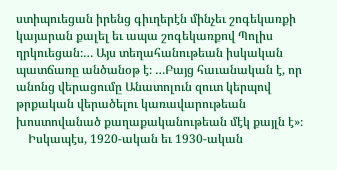ստիպուեցան իրենց գիւղերէն մինչեւ շոգեկառքի կայարան քալել եւ ապա շոգեկառքով Պոլիս ղրկուեցան։… Այս տեղահանութեան իսկական պատճառը անծանօթ է։ …Բայց հաւանական է, որ անոնց վերացումը Անատոլուն զուտ կերպով թրքական վերածելու կառավարութեան խոստովանած քաղաքականութեան մէկ քայլն է»։
    Իսկապէս, 1920-ական եւ 1930-ական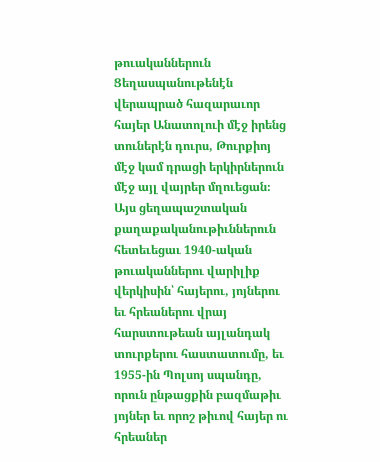թուականներուն Ցեղասպանութենէն վերապրած հազարաւոր հայեր Անատոլուի մէջ իրենց տուներէն դուրս, Թուրքիոյ մէջ կամ դրացի երկիրներուն մէջ այլ վայրեր մղուեցան։ Այս ցեղապաշտական քաղաքականութիւններուն հետեւեցաւ 1940-ական թուականներու վարիլիք վերկիսին՝ հայերու, յոյներու եւ հրեաներու վրայ հարստութեան այլանդակ տուրքերու հաստատումը, եւ 1955-ին Պոլսոյ սպանդը, որուն ընթացքին բազմաթիւ յոյներ եւ որոշ թիւով հայեր ու հրեաներ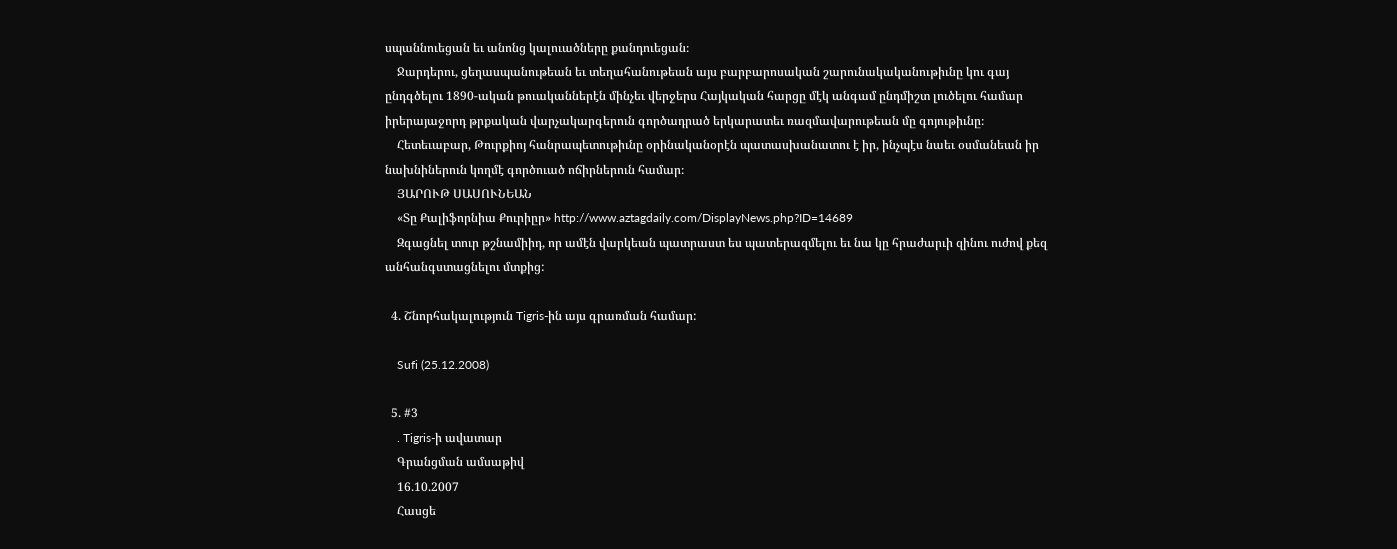սպաննուեցան եւ անոնց կալուածները քանդուեցան։
    Ջարդերու, ցեղասպանութեան եւ տեղահանութեան այս բարբարոսական շարունակականութիւնը կու գայ ընդգծելու 1890-ական թուականներէն մինչեւ վերջերս Հայկական հարցը մէկ անգամ ընդմիշտ լուծելու համար իրերայաջորդ թրքական վարչակարգերուն գործադրած երկարատեւ ռազմավարութեան մը գոյութիւնը։
    Հետեւաբար, Թուրքիոյ հանրապետութիւնը օրինականօրէն պատասխանատու է իր, ինչպէս նաեւ օսմանեան իր նախնիներուն կողմէ գործուած ոճիրներուն համար։
    ՅԱՐՈՒԹ ՍԱՍՈՒՆԵԱՆ
    «Տը Քալիֆորնիա Քուրիըր» http://www.aztagdaily.com/DisplayNews.php?ID=14689
    Զգացնել տուր թշնամիիդ, որ ամէն վարկեան պատրաստ ես պատերազմելու եւ նա կը հրաժարւի զինու ուժով քեզ անհանգստացնելու մտքից:

  4. Շնորհակալություն Tigris-ին այս գրառման համար:

    Sufi (25.12.2008)

  5. #3
    . Tigris-ի ավատար
    Գրանցման ամսաթիվ
    16.10.2007
    Հասցե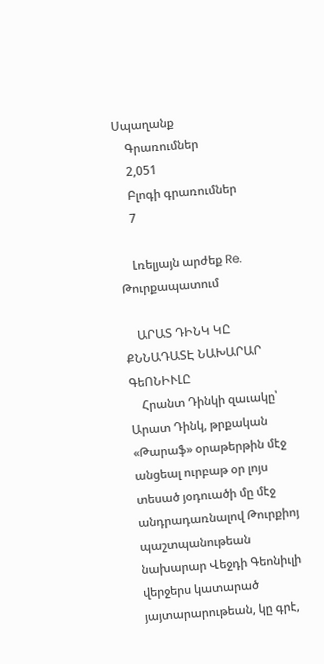Սպաղանք
    Գրառումներ
    2,051
    Բլոգի գրառումներ
    7

    Լռելյայն արժեք Re. Թուրքապատում

    ԱՐԱՏ ԴԻՆԿ ԿԸ ՔՆՆԱԴԱՏԷ ՆԱԽԱՐԱՐ ԳեՈՆԻՒԼԸ
    Հրանտ Դինկի զաւակը՝ Արատ Դինկ, թրքական «Թարաֆ» օրաթերթին մէջ անցեալ ուրբաթ օր լոյս տեսած յօդուածի մը մէջ անդրադառնալով Թուրքիոյ պաշտպանութեան նախարար Վեջդի Գեոնիւլի վերջերս կատարած յայտարարութեան, կը գրէ,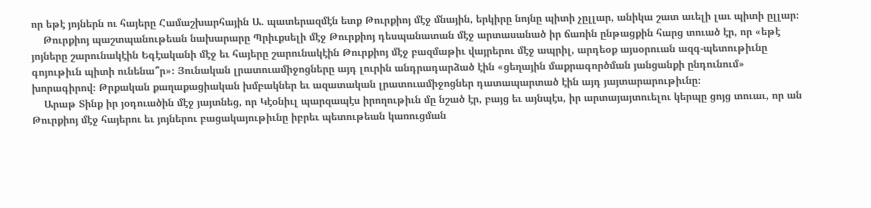որ եթէ յոյներն ու հայերը Համաշխարհային Ա. պատերազմէն ետք Թուրքիոյ մէջ մնային, երկիրը նոյնը պիտի չըլլար, անիկա շատ աւելի լաւ պիտի ըլլար։
    Թուրքիոյ պաշտպանութեան նախարարը Պրիւքսելի մէջ Թուրքիոյ դեսպանատան մէջ արտասանած իր ճառին ընթացքին հարց տուած էր, որ «եթէ յոյները շարունակէին Եգէականի մէջ եւ հայերը շարունակէին Թուրքիոյ մէջ բազմաթիւ վայրերու մէջ ապրիլ, արդեօք այսօրուան ազգ-պետութիւնը գոյութիւն պիտի ունենա՞ր»։ Յունական լրատուամիջոցները այդ լուրին անդրադարձած էին «ցեղային մաքրագործման յանցանքի ընդունում» խորագիրով։ Թրքական քաղաքացիական խմբակներ եւ ազատական լրատուամիջոցներ դատապարտած էին այդ յայտարարութիւնը։
    Արաթ Տինք իր յօդուածին մէջ յայտնեց, որ Կէօնիւլ պարզապէս իրողութիւն մը նշած էր, բայց եւ այնպէս, իր արտայայտուելու կերպը ցոյց տուաւ, որ ան Թուրքիոյ մէջ հայերու եւ յոյներու բացակայութիւնը իբրեւ պետութեան կառուցման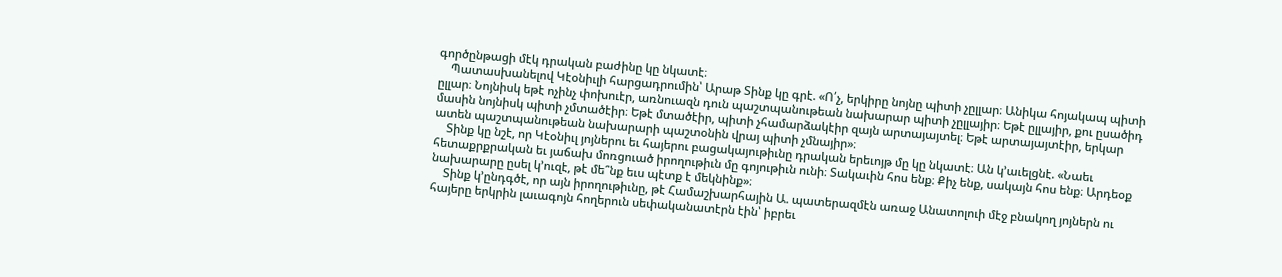գործընթացի մէկ դրական բաժինը կը նկատէ։
    Պատասխանելով Կէօնիւլի հարցադրումին՝ Արաթ Տինք կը գրէ. «Ո՛չ, երկիրը նոյնը պիտի չըլլար։ Անիկա հոյակապ պիտի ըլլար։ Նոյնիսկ եթէ ոչինչ փոխուէր, առնուազն դուն պաշտպանութեան նախարար պիտի չըլլայիր։ Եթէ ըլլայիր, քու ըսածիդ մասին նոյնիսկ պիտի չմտածէիր։ Եթէ մտածէիր, պիտի չհամարձակէիր զայն արտայայտել։ Եթէ արտայայտէիր, երկար ատեն պաշտպանութեան նախարարի պաշտօնին վրայ պիտի չմնայիր»։
    Տինք կը նշէ, որ Կէօնիւլ յոյներու եւ հայերու բացակայութիւնը դրական երեւոյթ մը կը նկատէ։ Ան կ՚աւելցնէ. «Նաեւ հետաքրքրական եւ յաճախ մոռցուած իրողութիւն մը գոյութիւն ունի։ Տակաւին հոս ենք։ Քիչ ենք, սակայն հոս ենք։ Արդեօք նախարարը ըսել կ՚ուզէ, թէ մե՞նք եւս պէտք է մեկնինք»։
    Տինք կ՚ընդգծէ, որ այն իրողութիւնը, թէ Համաշխարհային Ա. պատերազմէն առաջ Անատոլուի մէջ բնակող յոյներն ու հայերը երկրին լաւագոյն հողերուն սեփականատէրն էին՝ իբրեւ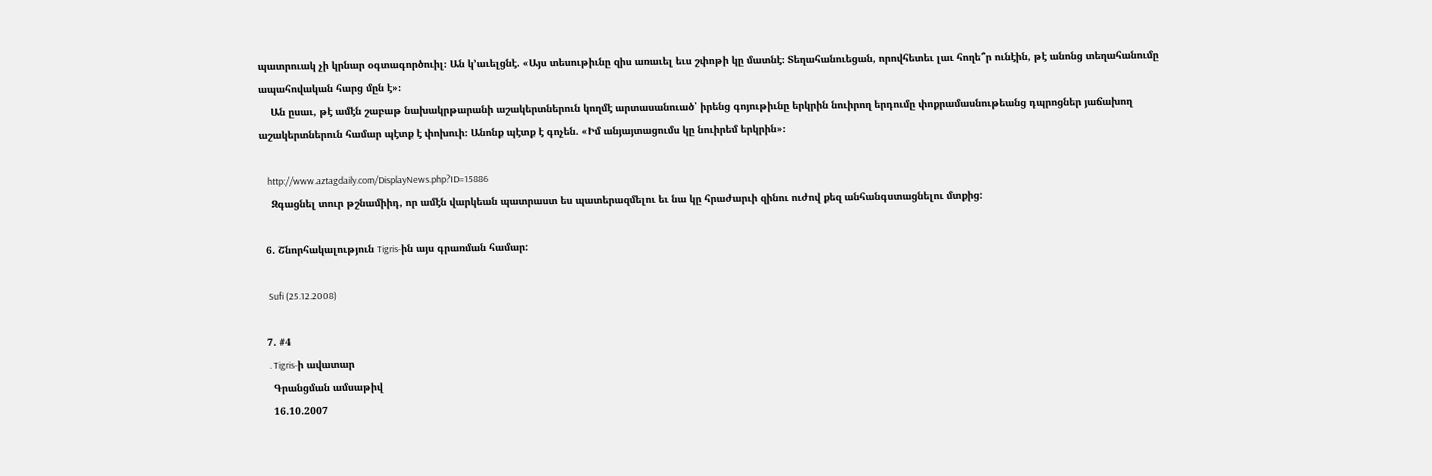պատրուակ չի կրնար օգտագործուիլ։ Ան կ՚աւելցնէ. «Այս տեսութիւնը զիս առաւել եւս շփոթի կը մատնէ։ Տեղահանուեցան, որովհետեւ լաւ հողե՞ր ունէին, թէ անոնց տեղահանումը ապահովական հարց մըն է»։
    Ան ըսաւ, թէ ամէն շաբաթ նախակրթարանի աշակերտներուն կողմէ արտասանուած՝ իրենց գոյութիւնը երկրին նուիրող երդումը փոքրամասնութեանց դպրոցներ յաճախող աշակերտներուն համար պէտք է փոխուի։ Անոնք պէտք է գոչեն. «Իմ անյայտացումս կը նուիրեմ երկրին»։

    http://www.aztagdaily.com/DisplayNews.php?ID=15886
    Զգացնել տուր թշնամիիդ, որ ամէն վարկեան պատրաստ ես պատերազմելու եւ նա կը հրաժարւի զինու ուժով քեզ անհանգստացնելու մտքից:

  6. Շնորհակալություն Tigris-ին այս գրառման համար:

    Sufi (25.12.2008)

  7. #4
    . Tigris-ի ավատար
    Գրանցման ամսաթիվ
    16.10.2007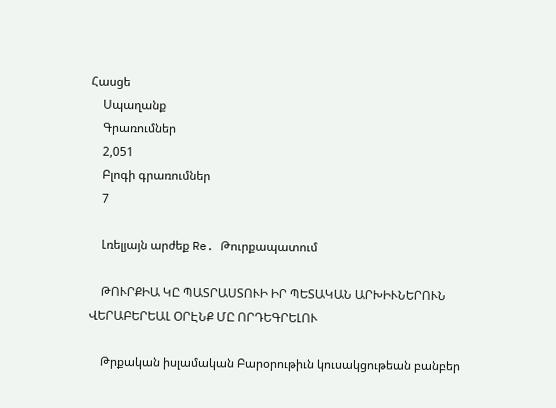Հասցե
    Սպաղանք
    Գրառումներ
    2,051
    Բլոգի գրառումներ
    7

    Լռելյայն արժեք Re. Թուրքապատում

    ԹՈՒՐՔԻԱ ԿԸ ՊԱՏՐԱՍՏՈՒԻ ԻՐ ՊԵՏԱԿԱՆ ԱՐԽԻՒՆԵՐՈՒՆ ՎԵՐԱԲԵՐԵԱԼ ՕՐԷՆՔ ՄԸ ՈՐԴԵԳՐԵԼՈՒ

    Թրքական իսլամական Բարօրութիւն կուսակցութեան բանբեր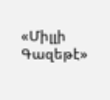«Միլլի Գազեթէ»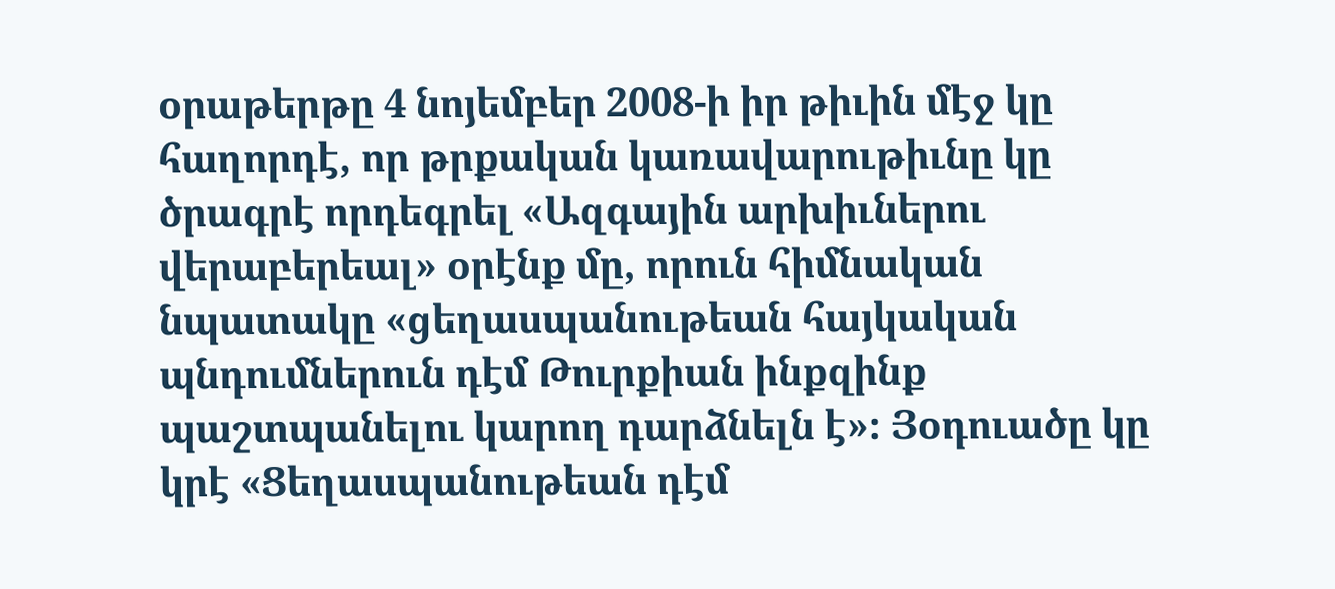օրաթերթը 4 նոյեմբեր 2008-ի իր թիւին մէջ կը հաղորդէ, որ թրքական կառավարութիւնը կը ծրագրէ որդեգրել «Ազգային արխիւներու վերաբերեալ» օրէնք մը, որուն հիմնական նպատակը «ցեղասպանութեան հայկական պնդումներուն դէմ Թուրքիան ինքզինք պաշտպանելու կարող դարձնելն է»։ Յօդուածը կը կրէ «Ցեղասպանութեան դէմ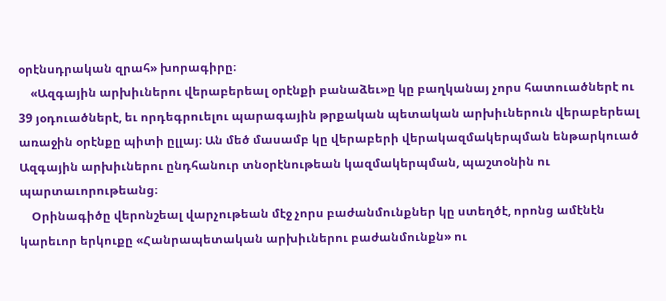օրէնսդրական զրահ» խորագիրը։
    «Ազգային արխիւներու վերաբերեալ օրէնքի բանաձեւ»ը կը բաղկանայ չորս հատուածներէ ու 39 յօդուածներէ, եւ որդեգրուելու պարագային թրքական պետական արխիւներուն վերաբերեալ առաջին օրէնքը պիտի ըլլայ։ Ան մեծ մասամբ կը վերաբերի վերակազմակերպման ենթարկուած Ազգային արխիւներու ընդհանուր տնօրէնութեան կազմակերպման, պաշտօնին ու պարտաւորութեանց։
    Օրինագիծը վերոնշեալ վարչութեան մէջ չորս բաժանմունքներ կը ստեղծէ, որոնց ամէնէն կարեւոր երկուքը «Հանրապետական արխիւներու բաժանմունքն» ու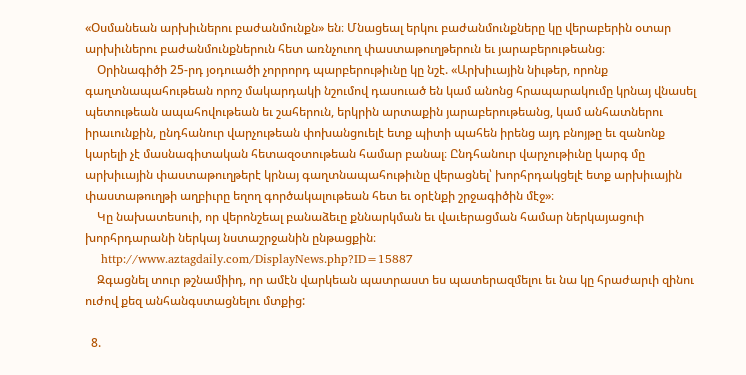«Օսմանեան արխիւներու բաժանմունքն» են։ Մնացեալ երկու բաժանմունքները կը վերաբերին օտար արխիւներու բաժանմունքներուն հետ առնչուող փաստաթուղթերուն եւ յարաբերութեանց։
    Օրինագիծի 25-րդ յօդուածի չորրորդ պարբերութիւնը կը նշէ. «Արխիւային նիւթեր, որոնք գաղտնապահութեան որոշ մակարդակի նշումով դասուած են կամ անոնց հրապարակումը կրնայ վնասել պետութեան ապահովութեան եւ շահերուն, երկրին արտաքին յարաբերութեանց, կամ անհատներու իրաւունքին, ընդհանուր վարչութեան փոխանցուելէ ետք պիտի պահեն իրենց այդ բնոյթը եւ զանոնք կարելի չէ մասնագիտական հետազօտութեան համար բանալ։ Ընդհանուր վարչութիւնը կարգ մը արխիւային փաստաթուղթերէ կրնայ գաղտնապահութիւնը վերացնել՝ խորհրդակցելէ ետք արխիւային փաստաթուղթի աղբիւրը եղող գործակալութեան հետ եւ օրէնքի շրջագիծին մէջ»։
    Կը նախատեսուի, որ վերոնշեալ բանաձեւը քննարկման եւ վաւերացման համար ներկայացուի խորհրդարանի ներկայ նստաշրջանին ընթացքին։
    http://www.aztagdaily.com/DisplayNews.php?ID=15887
    Զգացնել տուր թշնամիիդ, որ ամէն վարկեան պատրաստ ես պատերազմելու եւ նա կը հրաժարւի զինու ուժով քեզ անհանգստացնելու մտքից:

  8.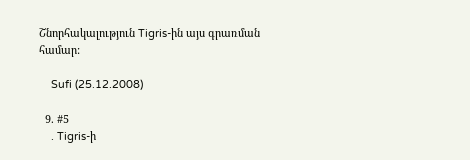Շնորհակալություն Tigris-ին այս գրառման համար:

    Sufi (25.12.2008)

  9. #5
    . Tigris-ի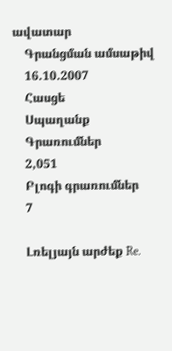ավատար
    Գրանցման ամսաթիվ
    16.10.2007
    Հասցե
    Սպաղանք
    Գրառումներ
    2,051
    Բլոգի գրառումներ
    7

    Լռելյայն արժեք Re.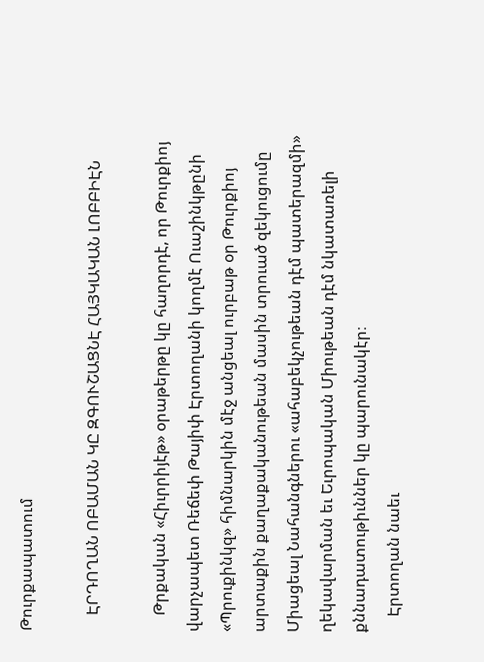Թուրքապատում

    ԷՐԴՈՂԱՆ ՈԲԱՄԱՆ ԿԸ ԶԳՈՒՇԱՑՆԷ ՀԱՅԿԱԿԱՆ ԼՈԲԲԻԷՆ

    Թրքական «Հիւրրիյէթ» օրաթերթը կը հաղորդէ, որ Թուրքիոյ վարչապետ Ռեճեփ Թայիփ Էրտողանի կողմէ Ուաշինկթընի «Պրուքինկզ» հիմնարկին մէջ անցեալ ուրբաթ օր Թուրքիոյ արտաքին քաղաքականութեան մասին տրուած զեկուցումը Միացեալ Նահանգներու «ահաբեկչութեան դէմ պատերազմի» ղեկավարման եւ Եւրոպական Միութեան դէմ նկատառելի քննադատութիւններ կը պարունակէր։
    Էրտողան նաեւ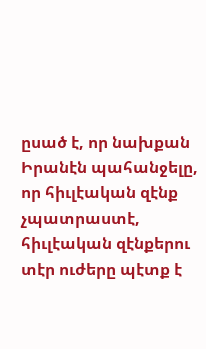ըսած է, որ նախքան Իրանէն պահանջելը, որ հիւլէական զէնք չպատրաստէ, հիւլէական զէնքերու տէր ուժերը պէտք է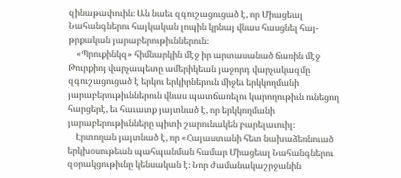զինաթափուին։ Ան նաեւ զգուշացուցած է, որ Միացեալ Նահանգներու հայկական լոպին կրնայ վնաս հասցնել հայ-թրքական յարաբերութիւններուն։
    «Պրուքինկզ» հիմնարկին մէջ իր արտասանած ճառին մէջ Թուրքիոյ վարչապետը ամերիկեան յաջորդ վարչակազմը զգուշացուցած է երկու երկիրներուն միջեւ երկկողմանի յարաբերութիւններուն վնաս պատճառելու կարողութիւն ունեցող հարցերէ, եւ հաւատք յայտնած է, որ երկկողմանի յարաբերութիւնները պիտի շարունակեն բարելաւուիլ։
    Էրտողան յայտնած է, որ «Հայաստանի հետ նախաձեռնուած երկխօսութեան պահպանման համար Միացեալ Նահանգներու զօրակցութիւնը կենսական է։ Նոր ժամանակաշրջանին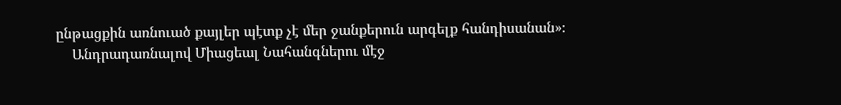ընթացքին առնուած քայլեր պէտք չէ մեր ջանքերուն արգելք հանդիսանան»։
    Անդրադառնալով Միացեալ Նահանգներու մէջ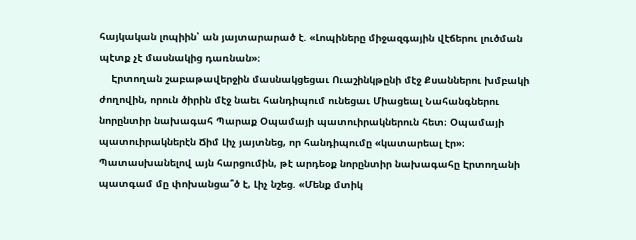հայկական լոպիին՝ ան յայտարարած է. «Լոպիները միջազգային վէճերու լուծման պէտք չէ մասնակից դառնան»։
    Էրտողան շաբաթավերջին մասնակցեցաւ Ուաշինկթընի մէջ Քսաններու խմբակի ժողովին, որուն ծիրին մէջ նաեւ հանդիպում ունեցաւ Միացեալ Նահանգներու նորընտիր նախագահ Պարաք Օպամայի պատուիրակներուն հետ։ Օպամայի պատուիրակներէն Ճիմ Լիչ յայտնեց, որ հանդիպումը «կատարեալ էր»։ Պատասխանելով այն հարցումին, թէ արդեօք նորընտիր նախագահը Էրտողանի պատգամ մը փոխանցա՞ծ է, Լիչ նշեց. «Մենք մտիկ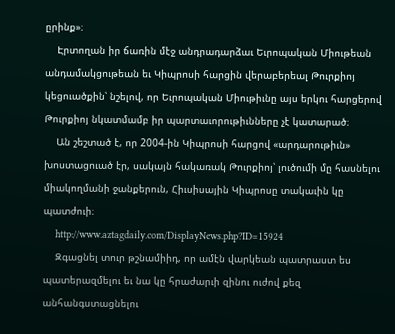ըրինք»։
    Էրտողան իր ճառին մէջ անդրադարձաւ Եւրոպական Միութեան անդամակցութեան եւ Կիպրոսի հարցին վերաբերեալ Թուրքիոյ կեցուածքին՝ նշելով, որ Եւրոպական Միութիւնը այս երկու հարցերով Թուրքիոյ նկատմամբ իր պարտաւորութիւնները չէ կատարած։
    Ան շեշտած է, որ 2004-ին Կիպրոսի հարցով «արդարութիւն» խոստացուած էր, սակայն հակառակ Թուրքիոյ՝ լուծումի մը հասնելու միակողմանի ջանքերուն, Հիւսիսային Կիպրոսը տակաւին կը պատժուի։
    http://www.aztagdaily.com/DisplayNews.php?ID=15924
    Զգացնել տուր թշնամիիդ, որ ամէն վարկեան պատրաստ ես պատերազմելու եւ նա կը հրաժարւի զինու ուժով քեզ անհանգստացնելու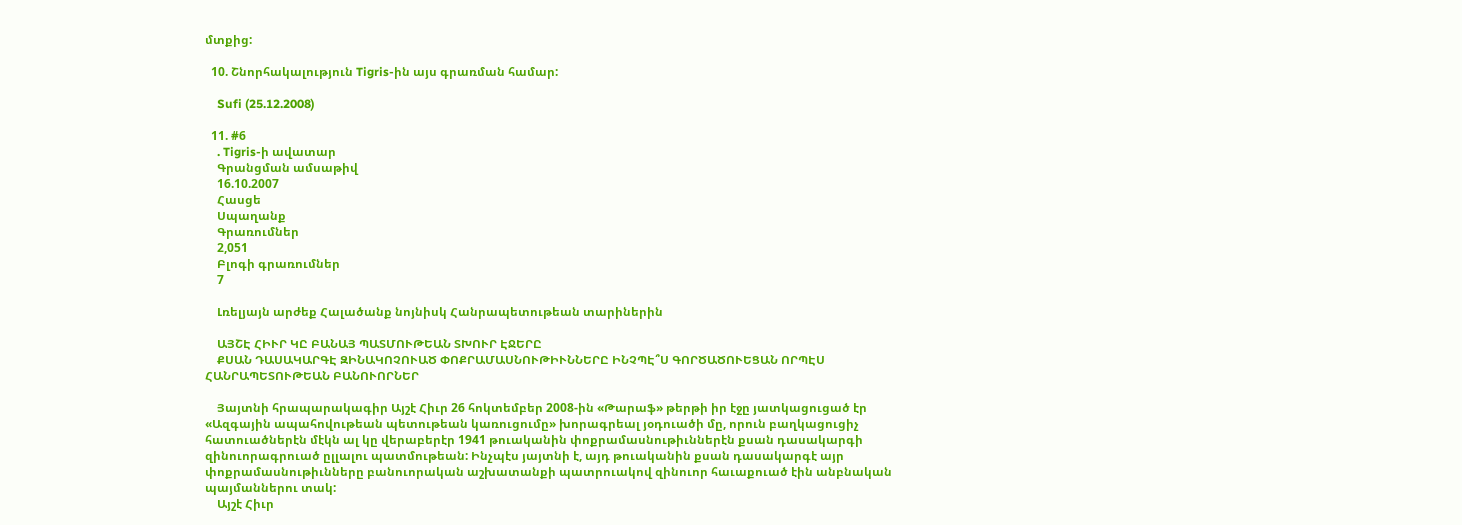մտքից:

  10. Շնորհակալություն Tigris-ին այս գրառման համար:

    Sufi (25.12.2008)

  11. #6
    . Tigris-ի ավատար
    Գրանցման ամսաթիվ
    16.10.2007
    Հասցե
    Սպաղանք
    Գրառումներ
    2,051
    Բլոգի գրառումներ
    7

    Լռելյայն արժեք Հալածանք նոյնիսկ Հանրապետութեան տարիներին

    ԱՅՇԷ ՀԻՒՐ ԿԸ ԲԱՆԱՅ ՊԱՏՄՈՒԹԵԱՆ ՏԽՈՒՐ ԷՋԵՐԸ
    ՔՍԱՆ ԴԱՍԱԿԱՐԳԷ ԶԻՆԱԿՈՉՈՒԱԾ ՓՈՔՐԱՄԱՍՆՈՒԹԻՒՆՆԵՐԸ ԻՆՉՊԷ՞Ս ԳՈՐԾԱԾՈՒԵՑԱՆ ՈՐՊԷՍ ՀԱՆՐԱՊԵՏՈՒԹԵԱՆ ԲԱՆՈՒՈՐՆԵՐ

    Յայտնի հրապարակագիր Այշէ Հիւր 26 հոկտեմբեր 2008-ին «Թարաֆ» թերթի իր էջը յատկացուցած էր «Ազգային ապահովութեան պետութեան կառուցումը» խորագրեալ յօդուածի մը, որուն բաղկացուցիչ հատուածներէն մէկն ալ կը վերաբերէր 1941 թուականին փոքրամասնութիւններէն քսան դասակարգի զինուորագրուած ըլլալու պատմութեան: Ինչպէս յայտնի է, այդ թուականին քսան դասակարգէ այր փոքրամասնութիւնները բանուորական աշխատանքի պատրուակով զինուոր հաւաքուած էին անբնական պայմաններու տակ:
    Այշէ Հիւր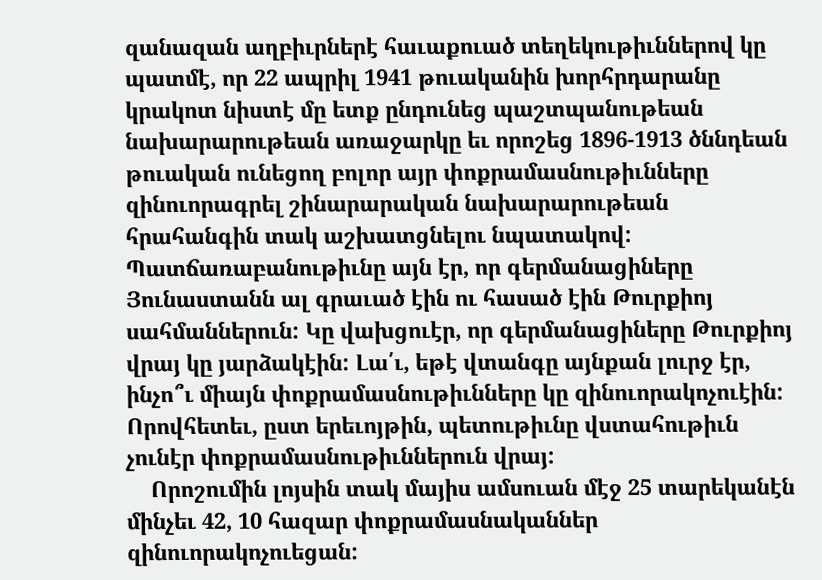զանազան աղբիւրներէ հաւաքուած տեղեկութիւններով կը պատմէ, որ 22 ապրիլ 1941 թուականին խորհրդարանը կրակոտ նիստէ մը ետք ընդունեց պաշտպանութեան նախարարութեան առաջարկը եւ որոշեց 1896-1913 ծննդեան թուական ունեցող բոլոր այր փոքրամասնութիւնները զինուորագրել շինարարական նախարարութեան հրահանգին տակ աշխատցնելու նպատակով: Պատճառաբանութիւնը այն էր, որ գերմանացիները Յունաստանն ալ գրաւած էին ու հասած էին Թուրքիոյ սահմաններուն: Կը վախցուէր, որ գերմանացիները Թուրքիոյ վրայ կը յարձակէին: Լա՛ւ, եթէ վտանգը այնքան լուրջ էր, ինչո՞ւ միայն փոքրամասնութիւնները կը զինուորակոչուէին: Որովհետեւ, ըստ երեւոյթին, պետութիւնը վստահութիւն չունէր փոքրամասնութիւններուն վրայ:
    Որոշումին լոյսին տակ մայիս ամսուան մէջ 25 տարեկանէն մինչեւ 42, 10 հազար փոքրամասնականներ զինուորակոչուեցան: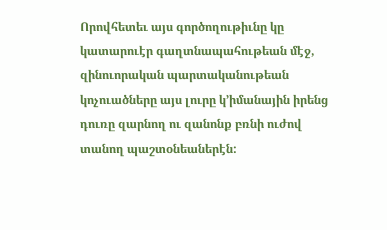Որովհետեւ այս գործողութիւնը կը կատարուէր գաղտնապահութեան մէջ, զինուորական պարտականութեան կոչուածները այս լուրը կ՚իմանային իրենց դուռը զարնող ու զանոնք բռնի ուժով տանող պաշտօնեաներէն: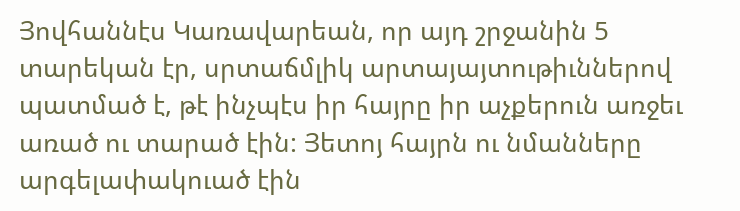Յովհաննէս Կառավարեան, որ այդ շրջանին 5 տարեկան էր, սրտաճմլիկ արտայայտութիւններով պատմած է, թէ ինչպէս իր հայրը իր աչքերուն առջեւ առած ու տարած էին: Յետոյ հայրն ու նմանները արգելափակուած էին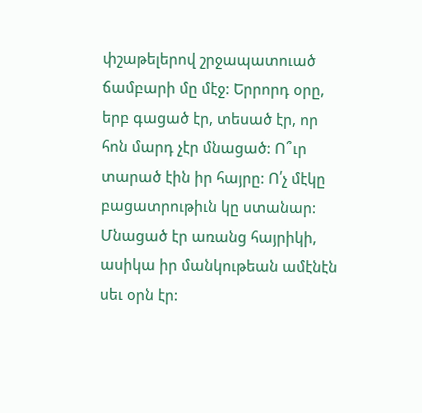փշաթելերով շրջապատուած ճամբարի մը մէջ: Երրորդ օրը, երբ գացած էր, տեսած էր, որ հոն մարդ չէր մնացած: Ո՞ւր տարած էին իր հայրը: Ո՛չ մէկը բացատրութիւն կը ստանար: Մնացած էր առանց հայրիկի, ասիկա իր մանկութեան ամէնէն սեւ օրն էր: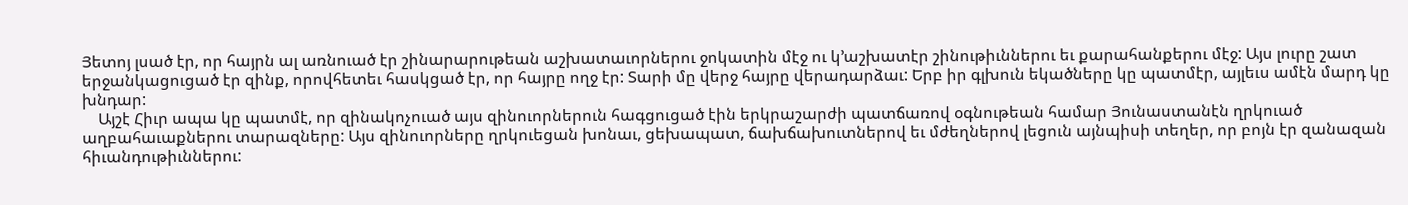Յետոյ լսած էր, որ հայրն ալ առնուած էր շինարարութեան աշխատաւորներու ջոկատին մէջ ու կ՚աշխատէր շինութիւններու եւ քարահանքերու մէջ: Այս լուրը շատ երջանկացուցած էր զինք, որովհետեւ հասկցած էր, որ հայրը ողջ էր: Տարի մը վերջ հայրը վերադարձաւ: Երբ իր գլխուն եկածները կը պատմէր, այլեւս ամէն մարդ կը խնդար:
    Այշէ Հիւր ապա կը պատմէ, որ զինակոչուած այս զինուորներուն հագցուցած էին երկրաշարժի պատճառով օգնութեան համար Յունաստանէն ղրկուած աղբահաւաքներու տարազները: Այս զինուորները ղրկուեցան խոնաւ, ցեխապատ, ճախճախուտներով եւ մժեղներով լեցուն այնպիսի տեղեր, որ բոյն էր զանազան հիւանդութիւններու: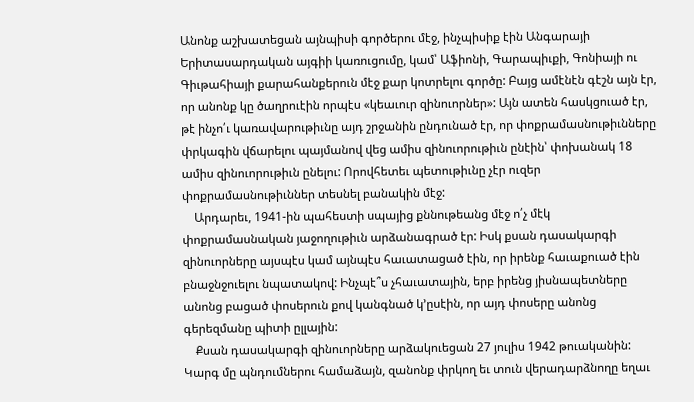Անոնք աշխատեցան այնպիսի գործերու մէջ, ինչպիսիք էին Անգարայի Երիտասարդական այգիի կառուցումը, կամ՝ Աֆիոնի, Գարապիւքի, Գոնիայի ու Գիւթահիայի քարահանքերուն մէջ քար կոտրելու գործը: Բայց ամէնէն գէշն այն էր, որ անոնք կը ծաղրուէին որպէս «կեաւուր զինուորներ»: Այն ատեն հասկցուած էր, թէ ինչո՛ւ կառավարութիւնը այդ շրջանին ընդունած էր, որ փոքրամասնութիւնները փրկագին վճարելու պայմանով վեց ամիս զինուորութիւն ընէին՝ փոխանակ 18 ամիս զինուորութիւն ընելու: Որովհետեւ պետութիւնը չէր ուզեր փոքրամասնութիւններ տեսնել բանակին մէջ:
    Արդարեւ, 1941-ին պահեստի սպայից քննութեանց մէջ ո՛չ մէկ փոքրամասնական յաջողութիւն արձանագրած էր: Իսկ քսան դասակարգի զինուորները այսպէս կամ այնպէս հաւատացած էին, որ իրենք հաւաքուած էին բնաջնջուելու նպատակով: Ինչպէ՞ս չհաւատային, երբ իրենց յիսնապետները անոնց բացած փոսերուն քով կանգնած կ՚ըսէին, որ այդ փոսերը անոնց գերեզմանը պիտի ըլլային:
    Քսան դասակարգի զինուորները արձակուեցան 27 յուլիս 1942 թուականին: Կարգ մը պնդումներու համաձայն, զանոնք փրկող եւ տուն վերադարձնողը եղաւ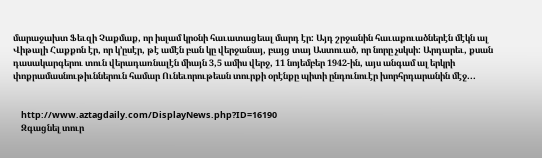մարաջախտ Ֆեւզի Չաքմաք, որ իսլամ կրօնի հաւատացեալ մարդ էր: Այդ շրջանին հաւաքուածներէն մէկն ալ Վիթալի Հաքքոն էր, որ կ՚ըսէր, թէ ամէն բան կը վերջանայ, բայց տայ Աստուած, որ նորը չսկսի: Արդարեւ, քսան դասակարգերու տուն վերադառնալէն միայն 3,5 ամիս վերջ, 11 նոյեմբեր 1942-ին, այս անգամ ալ երկրի փոքրամասնութիւններուն համար Ունեւորութեան տուրքի օրէնքը պիտի ընդունուէր խորհրդարանին մէջ...


    http://www.aztagdaily.com/DisplayNews.php?ID=16190
    Զգացնել տուր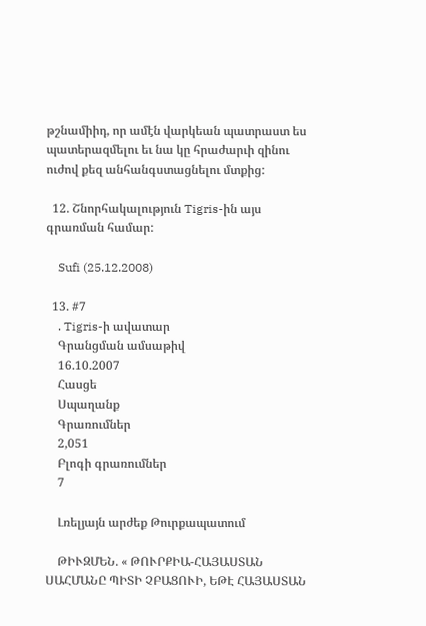թշնամիիդ, որ ամէն վարկեան պատրաստ ես պատերազմելու եւ նա կը հրաժարւի զինու ուժով քեզ անհանգստացնելու մտքից:

  12. Շնորհակալություն Tigris-ին այս գրառման համար:

    Sufi (25.12.2008)

  13. #7
    . Tigris-ի ավատար
    Գրանցման ամսաթիվ
    16.10.2007
    Հասցե
    Սպաղանք
    Գրառումներ
    2,051
    Բլոգի գրառումներ
    7

    Լռելյայն արժեք Թուրքապատում

    ԹԻՒԶՄԵՆ. « ԹՈՒՐՔԻԱ-ՀԱՅԱՍՏԱՆ ՍԱՀՄԱՆԸ ՊԻՏԻ ՉԲԱՑՈՒԻ, ԵԹԷ ՀԱՅԱՍՏԱՆ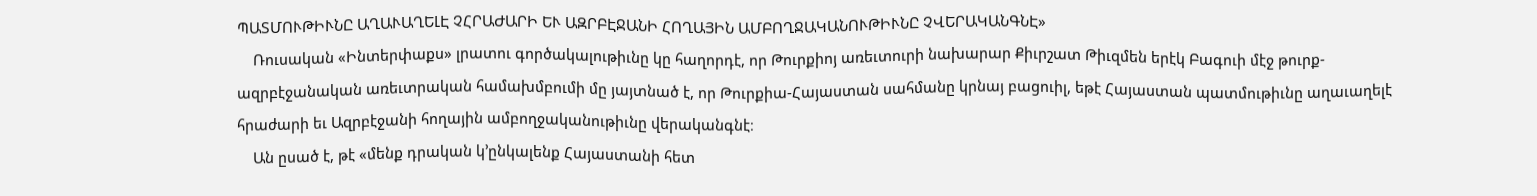ՊԱՏՄՈՒԹԻՒՆԸ ԱՂԱՒԱՂԵԼԷ ՉՀՐԱԺԱՐԻ ԵՒ ԱԶՐԲԷՋԱՆԻ ՀՈՂԱՅԻՆ ԱՄԲՈՂՋԱԿԱՆՈՒԹԻՒՆԸ ՉՎԵՐԱԿԱՆԳՆԷ»
    Ռուսական «Ինտերփաքս» լրատու գործակալութիւնը կը հաղորդէ, որ Թուրքիոյ առեւտուրի նախարար Քիւրշատ Թիւզմեն երէկ Բագուի մէջ թուրք-ազրբէջանական առեւտրական համախմբումի մը յայտնած է, որ Թուրքիա-Հայաստան սահմանը կրնայ բացուիլ, եթէ Հայաստան պատմութիւնը աղաւաղելէ հրաժարի եւ Ազրբէջանի հողային ամբողջականութիւնը վերականգնէ։
    Ան ըսած է, թէ «մենք դրական կ՚ընկալենք Հայաստանի հետ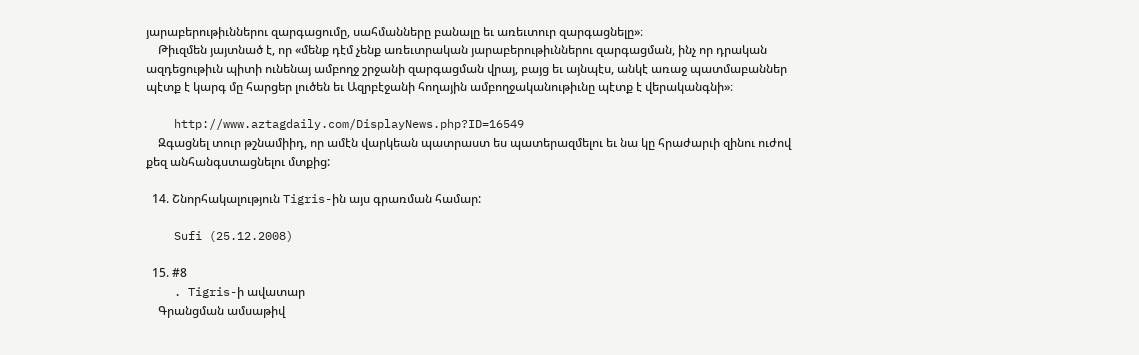յարաբերութիւններու զարգացումը, սահմանները բանալը եւ առեւտուր զարգացնելը»։
    Թիւզմեն յայտնած է, որ «մենք դէմ չենք առեւտրական յարաբերութիւններու զարգացման, ինչ որ դրական ազդեցութիւն պիտի ունենայ ամբողջ շրջանի զարգացման վրայ, բայց եւ այնպէս, անկէ առաջ պատմաբաններ պէտք է կարգ մը հարցեր լուծեն եւ Ազրբէջանի հողային ամբողջականութիւնը պէտք է վերականգնի»։

    http://www.aztagdaily.com/DisplayNews.php?ID=16549
    Զգացնել տուր թշնամիիդ, որ ամէն վարկեան պատրաստ ես պատերազմելու եւ նա կը հրաժարւի զինու ուժով քեզ անհանգստացնելու մտքից:

  14. Շնորհակալություն Tigris-ին այս գրառման համար:

    Sufi (25.12.2008)

  15. #8
    . Tigris-ի ավատար
    Գրանցման ամսաթիվ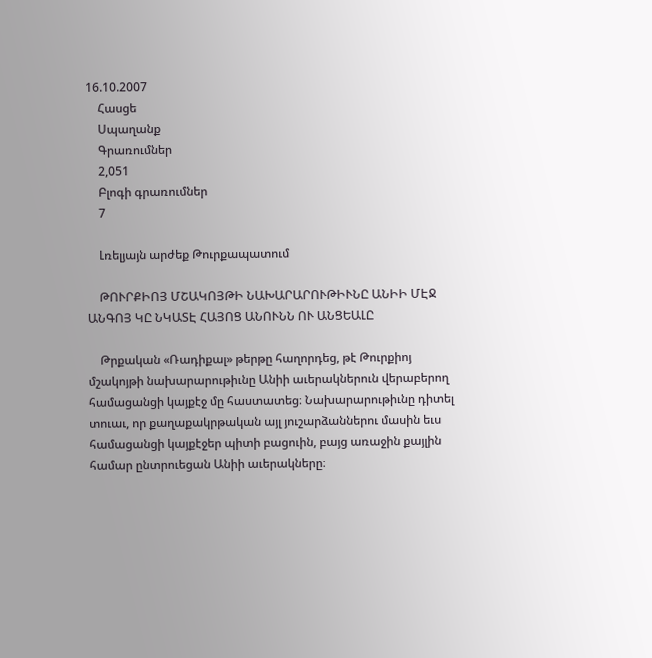16.10.2007
    Հասցե
    Սպաղանք
    Գրառումներ
    2,051
    Բլոգի գրառումներ
    7

    Լռելյայն արժեք Թուրքապատում

    ԹՈՒՐՔԻՈՅ ՄՇԱԿՈՅԹԻ ՆԱԽԱՐԱՐՈՒԹԻՒՆԸ ԱՆԻԻ ՄԷՋ ԱՆԳՈՅ ԿԸ ՆԿԱՏԷ ՀԱՅՈՑ ԱՆՈՒՆՆ ՈՒ ԱՆՑԵԱԼԸ

    Թրքական «Ռադիքալ» թերթը հաղորդեց, թէ Թուրքիոյ մշակոյթի նախարարութիւնը Անիի աւերակներուն վերաբերող համացանցի կայքէջ մը հաստատեց։ Նախարարութիւնը դիտել տուաւ, որ քաղաքակրթական այլ յուշարձաններու մասին եւս համացանցի կայքէջեր պիտի բացուին, բայց առաջին քայլին համար ընտրուեցան Անիի աւերակները։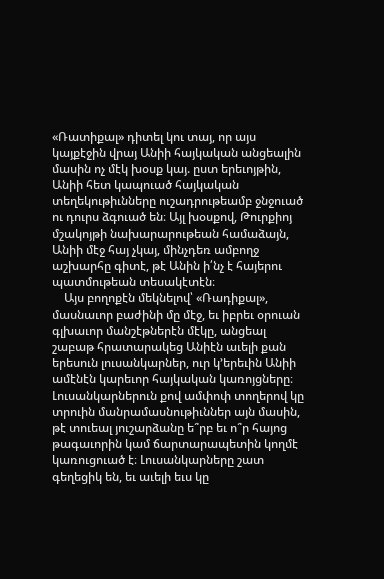«Ռատիքալ» դիտել կու տայ, որ այս կայքէջին վրայ Անիի հայկական անցեալին մասին ոչ մէկ խօսք կայ. ըստ երեւոյթին, Անիի հետ կապուած հայկական տեղեկութիւնները ուշադրութեամբ ջնջուած ու դուրս ձգուած են։ Այլ խօսքով, Թուրքիոյ մշակոյթի նախարարութեան համաձայն, Անիի մէջ հայ չկայ, մինչդեռ ամբողջ աշխարհը գիտէ, թէ Անին ի՛նչ է հայերու պատմութեան տեսակէտէն։
    Այս բողոքէն մեկնելով՝ «Ռադիքալ», մասնաւոր բաժինի մը մէջ, եւ իբրեւ օրուան գլխաւոր մանշէթներէն մէկը, անցեալ շաբաթ հրատարակեց Անիէն աւելի քան երեսուն լուսանկարներ, ուր կ՚երեւին Անիի ամէնէն կարեւոր հայկական կառոյցները։ Լուսանկարներուն քով ամփոփ տողերով կը տրուին մանրամասնութիւններ այն մասին, թէ տուեալ յուշարձանը ե՞րբ եւ ո՞ր հայոց թագաւորին կամ ճարտարապետին կողմէ կառուցուած է։ Լուսանկարները շատ գեղեցիկ են, եւ աւելի եւս կը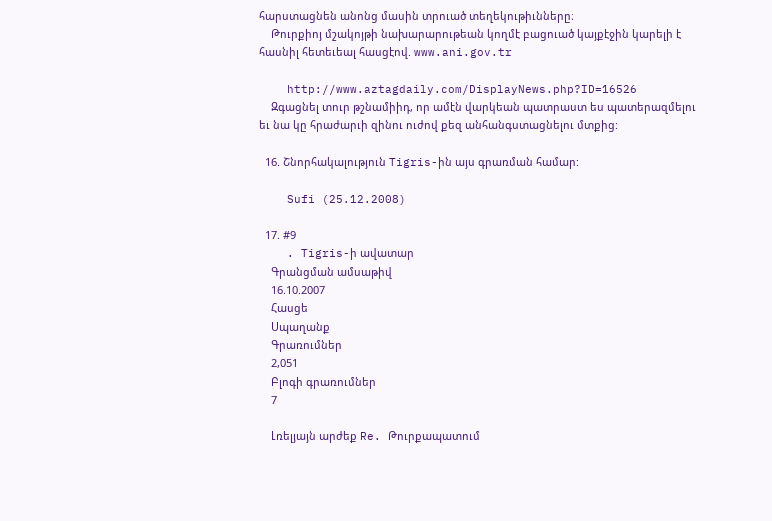հարստացնեն անոնց մասին տրուած տեղեկութիւնները։
    Թուրքիոյ մշակոյթի նախարարութեան կողմէ բացուած կայքէջին կարելի է հասնիլ հետեւեալ հասցէով. www.ani.gov.tr

    http://www.aztagdaily.com/DisplayNews.php?ID=16526
    Զգացնել տուր թշնամիիդ, որ ամէն վարկեան պատրաստ ես պատերազմելու եւ նա կը հրաժարւի զինու ուժով քեզ անհանգստացնելու մտքից:

  16. Շնորհակալություն Tigris-ին այս գրառման համար:

    Sufi (25.12.2008)

  17. #9
    . Tigris-ի ավատար
    Գրանցման ամսաթիվ
    16.10.2007
    Հասցե
    Սպաղանք
    Գրառումներ
    2,051
    Բլոգի գրառումներ
    7

    Լռելյայն արժեք Re. Թուրքապատում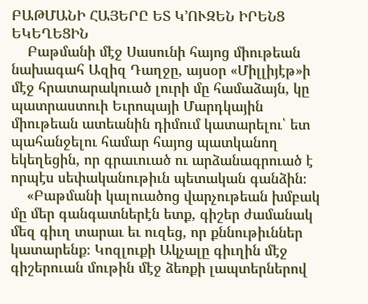ԲԱԹՄԱՆԻ ՀԱՅԵՐԸ ԵՏ Կ՚ՈՒԶԵՆ ԻՐԵՆՑ ԵԿԵՂԵՑԻՆ
    Բաթմանի մէջ Սասունի հայոց միութեան նախագահ Ազիզ Դաղջը, այսօր «Միլլիյէթ»ի մէջ հրատարակուած լուրի մը համաձայն, կը պատրաստուի Եւրոպայի Մարդկային միութեան ատեանին դիմում կատարելու՝ ետ պահանջելու համար հայոց պատկանող եկեղեցին, որ գրաւուած ու արձանագրուած է որպէս սեփականութիւն պետական գանձին։
    «Բաթմանի կալուածոց վարչութեան խմբակ մը մեր գանգատներէն ետք, գիշեր ժամանակ մեզ գիւղ տարաւ եւ ուզեց, որ քննութիւններ կատարենք։ Կոզլուքի Ակչալը գիւղին մէջ գիշերուան մութին մէջ ձեռքի լապտերներով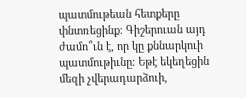պատմութեան հետքերը փնտռեցինք։ Գիշերուան այդ ժամո՞ւն է, որ կը քննարկուի պատմութիւնը։ Եթէ եկեղեցին մեզի չվերադարձուի,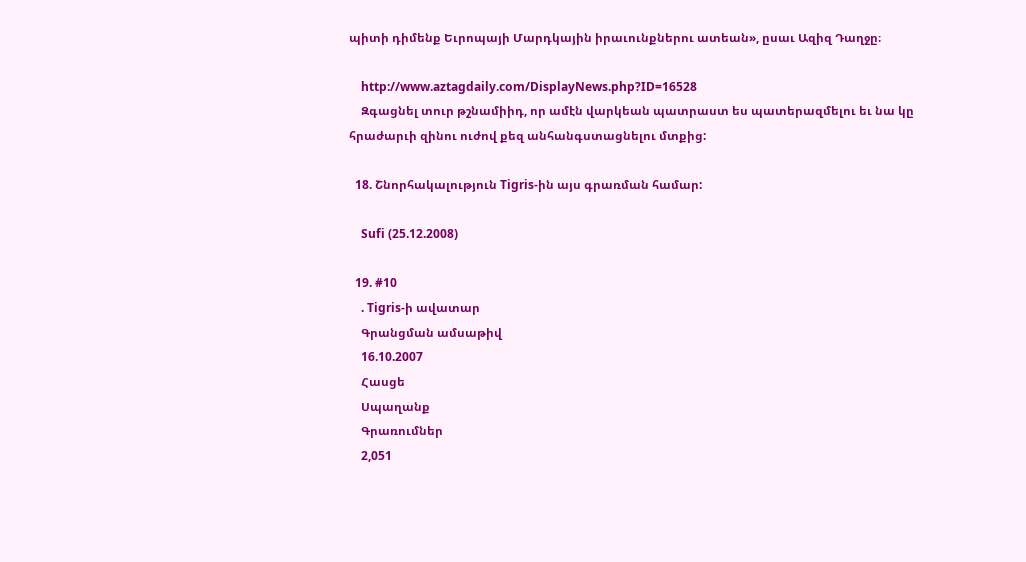պիտի դիմենք Եւրոպայի Մարդկային իրաւունքներու ատեան», ըսաւ Ազիզ Դաղջը։

    http://www.aztagdaily.com/DisplayNews.php?ID=16528
    Զգացնել տուր թշնամիիդ, որ ամէն վարկեան պատրաստ ես պատերազմելու եւ նա կը հրաժարւի զինու ուժով քեզ անհանգստացնելու մտքից:

  18. Շնորհակալություն Tigris-ին այս գրառման համար:

    Sufi (25.12.2008)

  19. #10
    . Tigris-ի ավատար
    Գրանցման ամսաթիվ
    16.10.2007
    Հասցե
    Սպաղանք
    Գրառումներ
    2,051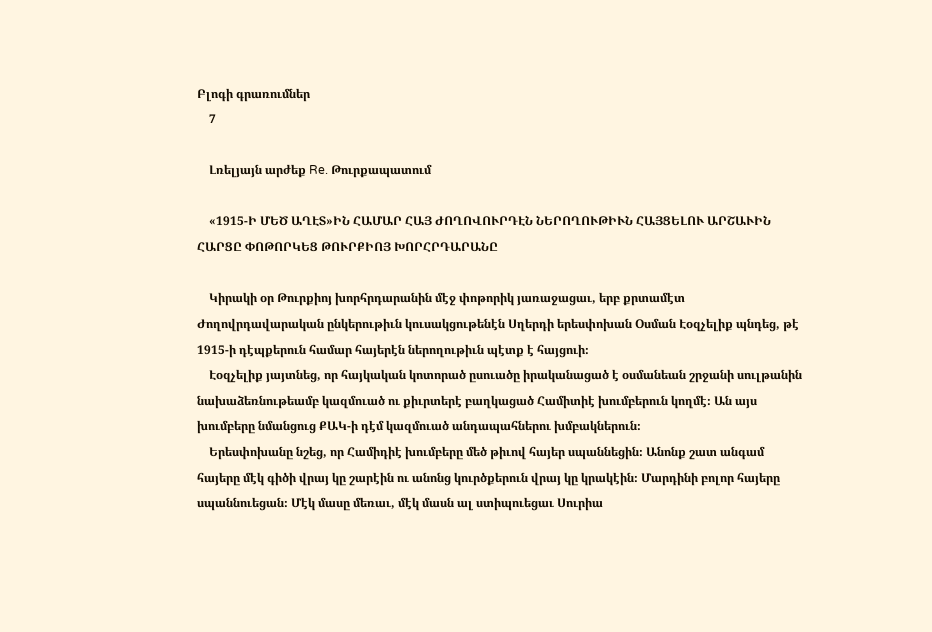Բլոգի գրառումներ
    7

    Լռելյայն արժեք Re. Թուրքապատում

    «1915-Ի ՄԵԾ ԱՂԷՏ»ԻՆ ՀԱՄԱՐ ՀԱՅ ԺՈՂՈՎՈՒՐԴԷՆ ՆԵՐՈՂՈՒԹԻՒՆ ՀԱՅՑԵԼՈՒ ԱՐՇԱՒԻՆ ՀԱՐՑԸ ՓՈԹՈՐԿԵՑ ԹՈՒՐՔԻՈՅ ԽՈՐՀՐԴԱՐԱՆԸ

    Կիրակի օր Թուրքիոյ խորհրդարանին մէջ փոթորիկ յառաջացաւ, երբ քրտամէտ Ժողովրդավարական ընկերութիւն կուսակցութենէն Սղերդի երեսփոխան Օսման Էօզչելիք պնդեց, թէ 1915-ի դէպքերուն համար հայերէն ներողութիւն պէտք է հայցուի։
    Էօզչելիք յայտնեց, որ հայկական կոտորած ըսուածը իրականացած է օսմանեան շրջանի սուլթանին նախաձեռնութեամբ կազմուած ու քիւրտերէ բաղկացած Համիտիէ խումբերուն կողմէ։ Ան այս խումբերը նմանցուց ՔԱԿ-ի դէմ կազմուած անդապահներու խմբակներուն։
    Երեսփոխանը նշեց, որ Համիդիէ խումբերը մեծ թիւով հայեր սպաննեցին։ Անոնք շատ անգամ հայերը մէկ գիծի վրայ կը շարէին ու անոնց կուրծքերուն վրայ կը կրակէին։ Մարդինի բոլոր հայերը սպաննուեցան։ Մէկ մասը մեռաւ, մէկ մասն ալ ստիպուեցաւ Սուրիա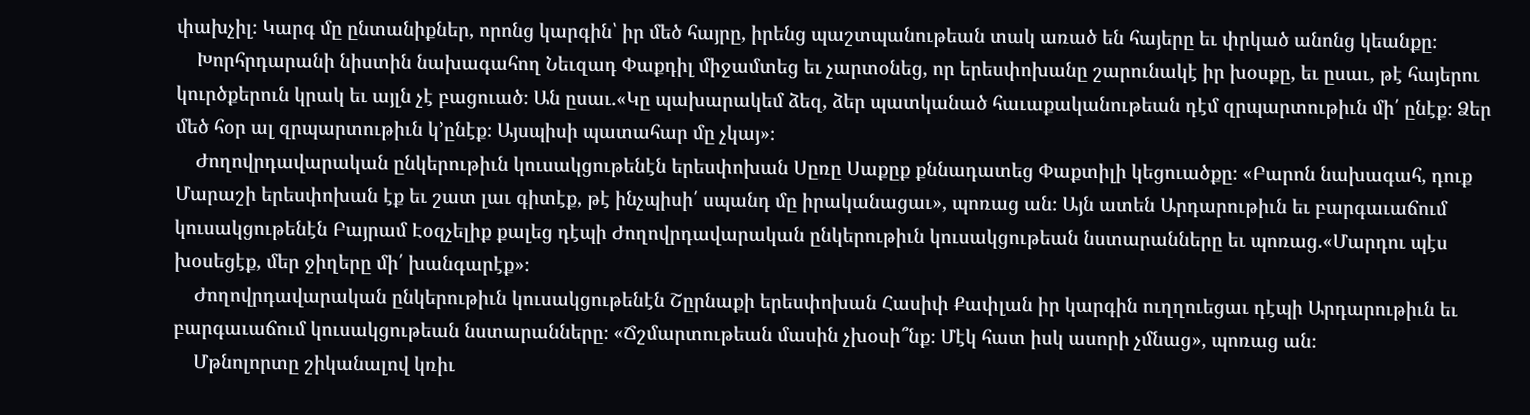փախչիլ։ Կարգ մը ընտանիքներ, որոնց կարգին՝ իր մեծ հայրը, իրենց պաշտպանութեան տակ առած են հայերը եւ փրկած անոնց կեանքը։
    Խորհրդարանի նիստին նախագահող Նեւզադ Փաքդիլ միջամտեց եւ չարտօնեց, որ երեսփոխանը շարունակէ իր խօսքը, եւ ըսաւ, թէ հայերու կուրծքերուն կրակ եւ այլն չէ բացուած։ Ան ըսաւ.«Կը պախարակեմ ձեզ, ձեր պատկանած հաւաքականութեան դէմ զրպարտութիւն մի՛ ընէք։ Ձեր մեծ հօր ալ զրպարտութիւն կ՚ընէք։ Այսպիսի պատահար մը չկայ»։
    Ժողովրդավարական ընկերութիւն կուսակցութենէն երեսփոխան Սըռը Սաքըք քննադատեց Փաքտիլի կեցուածքը։ «Բարոն նախագահ, դուք Մարաշի երեսփոխան էք եւ շատ լաւ գիտէք, թէ ինչպիսի՛ սպանդ մը իրականացաւ», պոռաց ան։ Այն ատեն Արդարութիւն եւ բարգաւաճում կուսակցութենէն Բայրամ Էօզչելիք քալեց դէպի Ժողովրդավարական ընկերութիւն կուսակցութեան նստարանները եւ պոռաց.«Մարդու պէս խօսեցէք, մեր ջիղերը մի՛ խանգարէք»։
    Ժողովրդավարական ընկերութիւն կուսակցութենէն Շըրնաքի երեսփոխան Հասիփ Քափլան իր կարգին ուղղուեցաւ դէպի Արդարութիւն եւ բարգաւաճում կուսակցութեան նստարանները։ «Ճշմարտութեան մասին չխօսի՞նք։ Մէկ հատ իսկ ասորի չմնաց», պոռաց ան։
    Մթնոլորտը շիկանալով կռիւ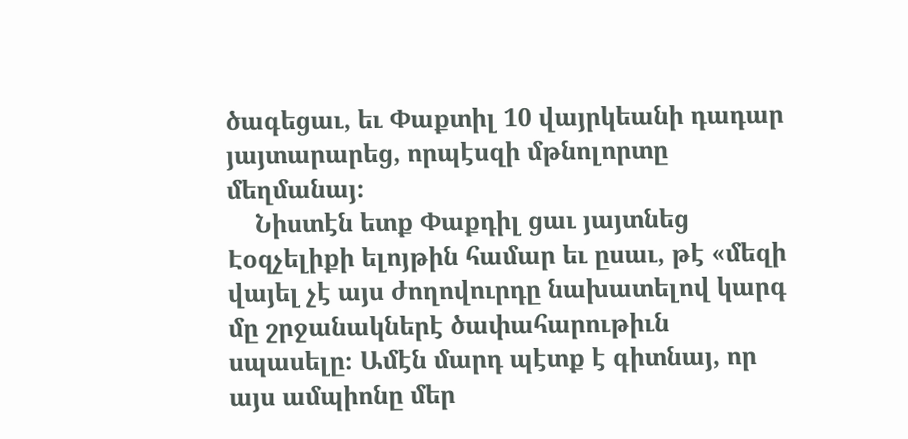ծագեցաւ, եւ Փաքտիլ 10 վայրկեանի դադար յայտարարեց, որպէսզի մթնոլորտը մեղմանայ։
    Նիստէն ետք Փաքդիլ ցաւ յայտնեց Էօզչելիքի ելոյթին համար եւ ըսաւ, թէ «մեզի վայել չէ այս ժողովուրդը նախատելով կարգ մը շրջանակներէ ծափահարութիւն սպասելը։ Ամէն մարդ պէտք է գիտնայ, որ այս ամպիոնը մեր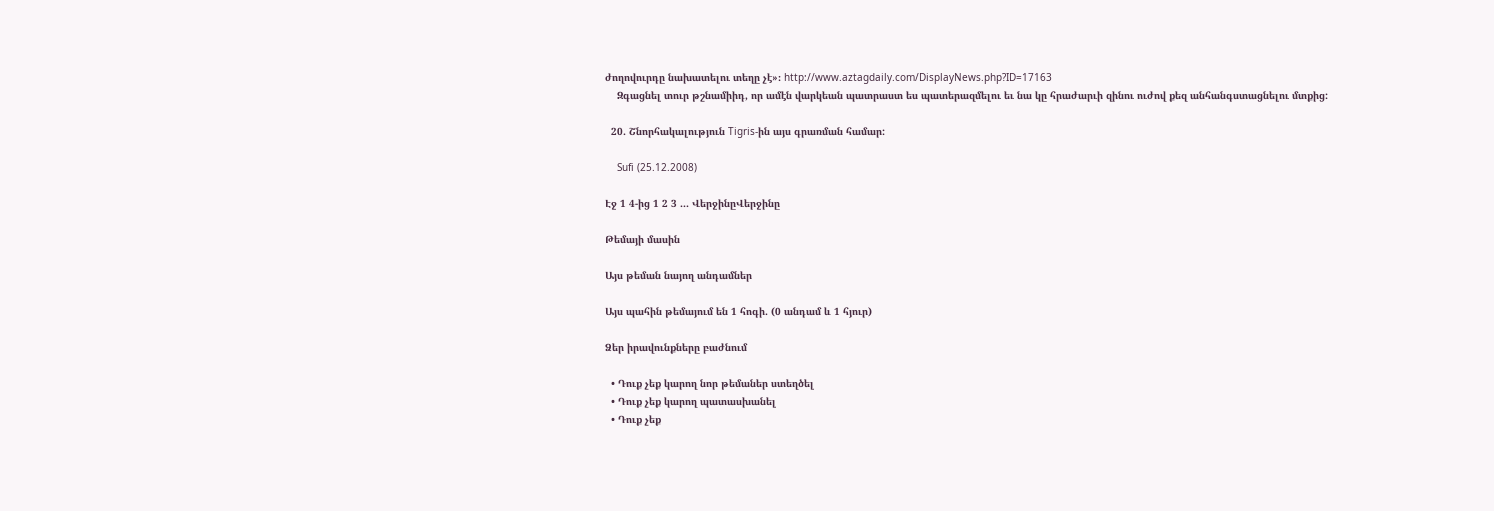ժողովուրդը նախատելու տեղը չէ»։ http://www.aztagdaily.com/DisplayNews.php?ID=17163
    Զգացնել տուր թշնամիիդ, որ ամէն վարկեան պատրաստ ես պատերազմելու եւ նա կը հրաժարւի զինու ուժով քեզ անհանգստացնելու մտքից:

  20. Շնորհակալություն Tigris-ին այս գրառման համար:

    Sufi (25.12.2008)

Էջ 1 4-ից 1 2 3 ... ՎերջինըՎերջինը

Թեմայի մասին

Այս թեման նայող անդամներ

Այս պահին թեմայում են 1 հոգի. (0 անդամ և 1 հյուր)

Ձեր իրավունքները բաժնում

  • Դուք չեք կարող նոր թեմաներ ստեղծել
  • Դուք չեք կարող պատասխանել
  • Դուք չեք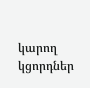կարող կցորդներ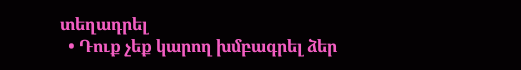տեղադրել
  • Դուք չեք կարող խմբագրել ձեր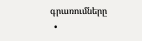գրառումները
  •